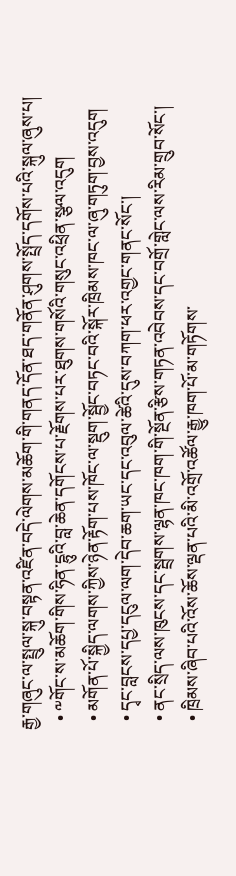རྒྱ་གཞུང་ལ་སྤྲུལ་སྐུ་བསྟན་འཛིན་བདེ་ལེགས་མཆོག་གི་གནད་དོན་ཐད་གནོན་ཤུགས་སྤྲོད་དགོས་པའི་སྐུལ་ཞུས་པ།
  • ༸གོང་ས་མཆོག་གིས་ཧིན་དྷུའི་བླ་ཆེན་དགོངས་པ་རྗོགས་པར་ཐུགས་གསོའི་གསུང་འཕྲིན་སྩལ་འདུག
  • མགོན་པོ་སྐྱིད་ལགས་ཀྱིས་ཉེན་རྟོག་པས་ཁོང་ལ་སྡུག་སྦྱོང་བཏང་བའི་སྐོར་ཁྲིམས་ཁང་ལ་ཞུ་གཏུག་བྱས་འདུག
  • དྭང་བླངས་དཔྱ་དངུལ་ལག་དེབ་ཆག་ཡང་དང་འབུལ་ཚེའི་དུས་བཀག་ཕར་འགྱང་གནང་སོང་།
  • ནང་སྲིད་ལས་ཁུངས་དང་སྦྲགས་ལྷན་ཁང་ཁག་གི་སྔོན་རྩིས་གཏན་འབེབས་དང་བགྲོ་གླེང་ལས་རིམ་གྲུབ་སོང་།
  • ཁྲིམས་ཞིབ་པའི་འོས་ཆོས་ལྡན་པའི་མི་འགྲོ་འཚོལ་རྒྱུ་ཁག་པོ་མ་གཏོགས་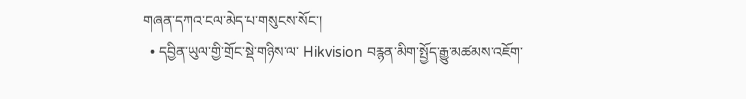གཞན་དཀའ་ངལ་མེད་པ་གསུངས་སོང་།
  • དབྱིན་ཡུལ་གྱི་གྲོང་སྡེ་གཉིས་ལ་ Hikvision བརྙན་མིག་སྤྱོད་རྒྱུ་མཚམས་འཇོག་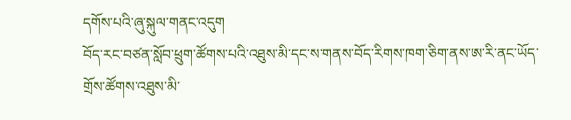དགོས་པའི་ཞུ་སྐུལ་གནང་འདུག
བོད་རང་བཙན་སློབ་ཕྲུག་ཚོགས་པའི་འཐུས་མི་དང་ས་གནས་བོད་རིགས་ཁག་ཅིག་ནས་ཨ་རི་ནང་ཡོད་གྲོས་ཚོགས་འཐུས་མི་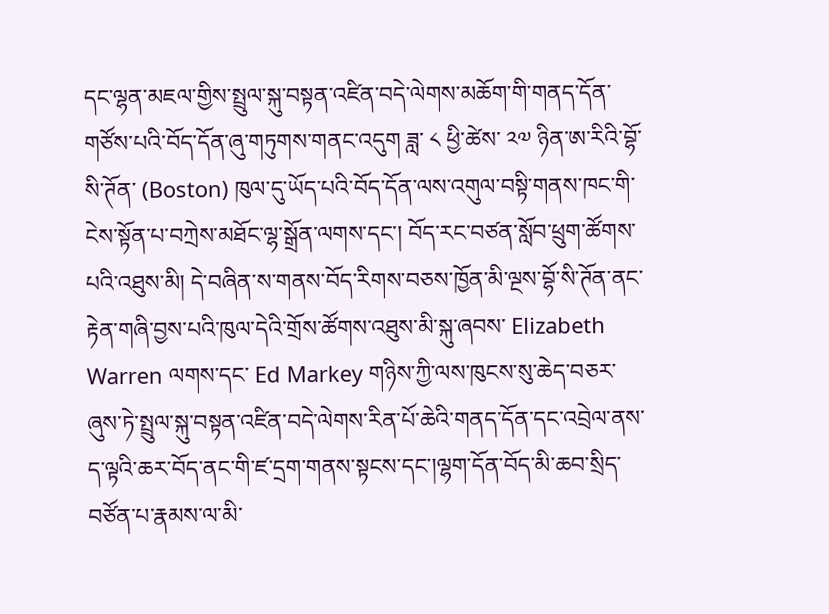དང་ལྷན་མཇལ་གྱིས་སྤྲུལ་སྐུ་བསྟན་འཛིན་བདེ་ལེགས་མཆོག་གི་གནད་དོན་གཙོས་པའི་བོད་དོན་ཞུ་གཏུགས་གནང་འདུག ཟླ་ ༨ ཕྱི་ཚེས་ ༢༧ ཉིན་ཨ་རིའི་བྷོ་སི་ཊོན་ (Boston) ཁུལ་དུ་ཡོད་པའི་བོད་དོན་ལས་འགུལ་བསྟི་གནས་ཁང་གི་ངེས་སྟོན་པ་བཀྲེས་མཐོང་ལྷ་སྒྲོན་ལགས་དང་། བོད་རང་བཙན་སློབ་ཕྲུག་ཚོགས་པའི་འཐུས་མི། དེ་བཞིན་ས་གནས་བོད་རིགས་བཅས་ཁྱོན་མི་ལྔས་བྷོ་སི་ཊོན་ནང་རྟེན་གཞི་བྱས་པའི་ཁུལ་དེའི་གྲོས་ཚོགས་འཐུས་མི་སྐུ་ཞབས་ Elizabeth Warren ལགས་དང་ Ed Markey གཉིས་ཀྱི་ལས་ཁུངས་སུ་ཆེད་བཅར་ཞུས་ཏེ་སྤྲུལ་སྐུ་བསྟན་འཛིན་བདེ་ལེགས་རིན་པོ་ཆེའི་གནད་དོན་དང་འབྲེལ་ནས་ད་ལྟའི་ཆར་བོད་ནང་གི་ཛ་དྲག་གནས་སྟངས་དང་།ལྷག་དོན་བོད་མི་ཆབ་སྲིད་བཙོན་པ་རྣམས་ལ་མི་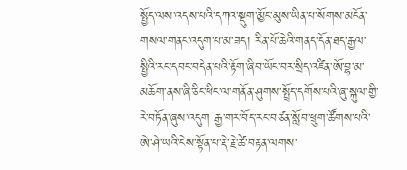སྤྱོད་ལས་འདས་པའི་དཀའ་སྡུག་མྱོང་མུས་ཡིན་པ་སོགས་མངོན་གསལ་གནང་འདུག་པ་མ་ཟད། རིན་པོ་ཆེའི་གནད་དོན་ཐད་རྒྱལ་སྤྱིའི་རང་དབང་བདེན་པའི་རྟོག་ཞིབ་ཡོང་བར་སྲིད་འཛིན་ཨོ་བྷ་མ་མཆོག་ནས་ཞི་ཅིང་ཕིང་ལ་གནོན་ཤུགས་སྤྲོད་དགོས་པའི་ཞུ་སྐུལ་གྱི་རེ་བཏོན་ཞུས་འདུག རྒྱ་གར་བོད་རང་བཙན་སློབ་ཕྲུག་ཚོགས་པའི་ཨེ་ཤེ་ཡའི་ངེས་སྟོན་པ་རྡེ་རྗེ་ཚེ་བརྟན་ལགས་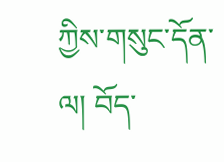ཀྱིས་གསུང་དོན་ལ། བོད་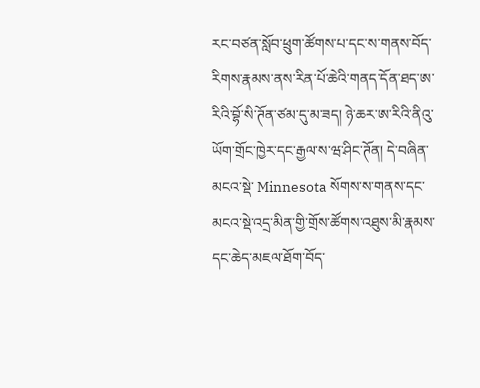རང་བཙན་སློབ་ཕྲུག་ཚོགས་པ་དང་ས་གནས་བོད་རིགས་རྣམས་ནས་རིན་པོ་ཆེའི་གནད་དོན་ཐད་ཨ་རིའི་བྷོ་སི་ཊོན་ཙམ་དུ་མ་ཟད། ཉེ་ཆར་ཨ་རིའི་ནིའུ་ཡོག་གྲོང་ཁྱེར་དང་རྒྱལ་ས་ཝ་ཤིང་ཊོན། དེ་བཞིན་མངའ་སྡེ་ Minnesota སོགས་ས་གནས་དང་མངའ་སྡེ་འདྲ་མིན་གྱི་གྲོས་ཚོགས་འཐུས་མི་རྣམས་དང་ཆེད་མཇལ་ཐོག་བོད་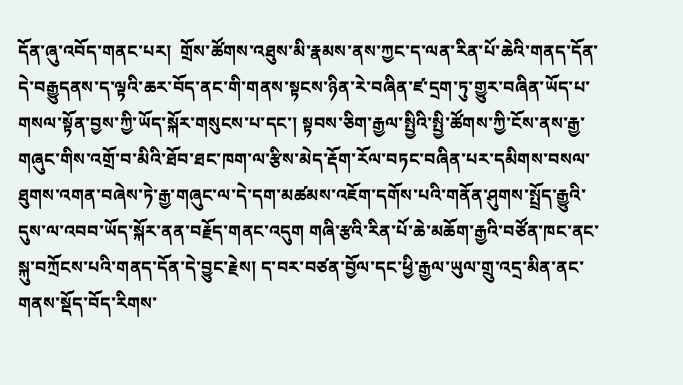དོན་ཞུ་འབོད་གནང་པར།  གྲོས་ཚོགས་འཐུས་མི་རྣམས་ནས་ཀྱང་ད་ལན་རིན་པོ་ཆེའི་གནད་དོན་དེ་བརྒྱུདནས་ད་ལྟའི་ཆར་བོད་ནང་གི་གནས་སྟངས་ཉིན་རེ་བཞིན་ཛ་དྲག་ཏུ་གྱུར་བཞིན་ཡོད་པ་གསལ་སྟོན་བྱས་ཀྱི་ཡོད་སྐོར་གསུངས་པ་དང་། སྟབས་ཅིག་རྒྱལ་སྤྱིའི་སྤྱི་ཚོགས་ཀྱི་ངོས་ནས་རྒྱ་གཞུང་གིས་འགྲོ་བ་མིའི་ཐོབ་ཐང་ཁག་ལ་རྩིས་མེད་རྡོག་རོལ་བཏང་བཞིན་པར་དམིགས་བསལ་ཐུགས་འགན་བཞེས་ཏེ་རྒྱ་གཞུང་ལ་དེ་དག་མཚམས་འཇོག་དགོས་པའི་གནོན་ཤུགས་སྤྲོད་རྒྱུའི་དུས་ལ་འབབ་ཡོད་སྐོར་ནན་བརྗོད་གནང་འདུག གཞི་རྩའི་རིན་པོ་ཆེ་མཆོག་རྒྱའི་བཙོན་ཁང་ནང་སྐུ་བཀྲོངས་པའི་གནད་དོན་དེ་བྱུང་རྗེས། ད་བར་བཙན་བྱོལ་དང་ཕྱི་རྒྱལ་ཡུལ་གྲུ་འདྲ་མིན་ནང་གནས་སྡོད་བོད་རིགས་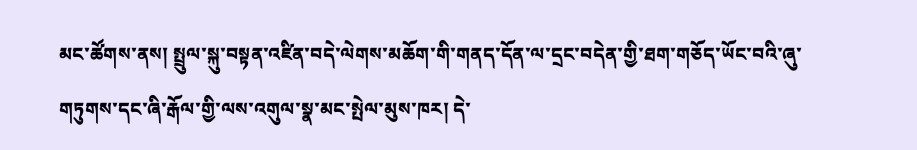མང་ཚོགས་ནས། སྤྲུལ་སྐུ་བསྟན་འཛིན་བདེ་ལེགས་མཆོག་གི་གནད་དོན་ལ་དྲང་བདེན་གྱི་ཐག་གཅོད་ཡོང་བའི་ཞུ་གཏུགས་དང་ཞི་རྒོལ་གྱི་ལས་འགུལ་སྣ་མང་སྤེལ་མུས་ཁར། དེ་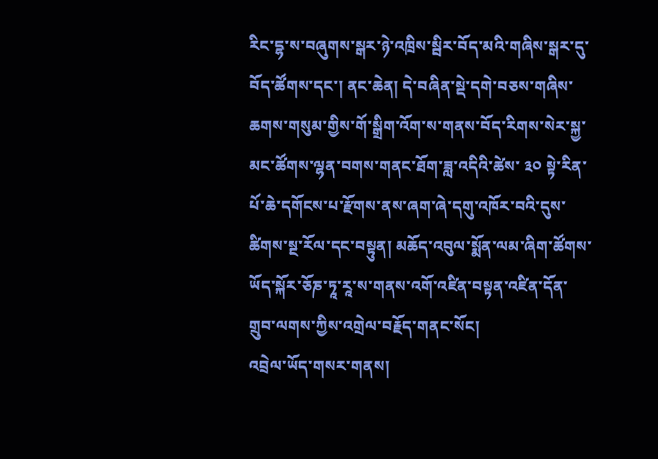རིང་དྷ་ས་བཞུགས་སྒར་ཉེ་འཁྲིས་སྦིར་བོད་མའི་གཞིས་སྒར་དུ་བོད་ཚོགས་དང་། ནང་ཆེན། དེ་བཞིན་སྡེ་དགེ་བཅས་གཞིས་ཆགས་གསུམ་གྱིས་གོ་སྒྲིག་འོག་ས་གནས་བོད་རིགས་སེར་སྐྱ་མང་ཚོགས་ལྷན་བགས་གནང་ཐོག་ཟླ་འདིའི་ཚེས་ ༣༠ སྟེ་རིན་པོ་ཆེ་དགོངས་པ་རྫོགས་ནས་ཞག་ཞེ་དགུ་འཁོར་བའི་དུས་ཚིགས་སྔ་རོལ་དང་བསྟུན། མཆོད་འབུལ་སྨོན་ལམ་ཞིག་ཚོགས་ཡོད་སྐོར་ཅོཎ་ཏཱ་རཱ་ས་གནས་འགོ་འཛིན་བསྟན་འཛིན་དོན་གྲུབ་ལགས་ཀྱིས་འགྲེལ་བརྗོད་གནང་སོང།
འབྲེལ་ཡོད་གསར་གནས།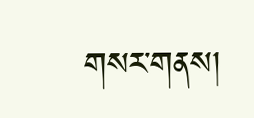གསར་གནས།